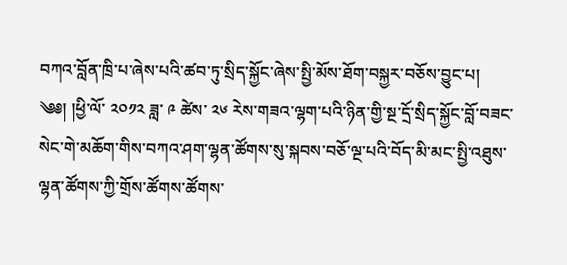བཀའ་བློན་ཁྲི་པ་ཞེས་པའི་ཚབ་ཏུ་སྲིད་སྐྱོང་ཞེས་སྤྱི་མོས་ཐོག་བསྐྱར་བཅོས་བྱུང་པ།
༄༅། །ཕྱི་ལོ་ ༢༠༡༢ ཟླ་ ༩ ཚེས་ ༢༦ རེས་གཟའ་ལྷག་པའི་ཉིན་གྱི་སྔ་དྲོ་སྲིད་སྐྱོང་བློ་བཟང་སེང་གེ་མཆོག་གིས་བཀའ་ཤག་ལྷན་ཚོགས་སུ་སྐབས་བཅོ་ལྔ་པའི་བོད་མི་མང་སྤྱི་འཐུས་ལྷན་ཚོགས་ཀྱི་གྲོས་ཚོགས་ཚོགས་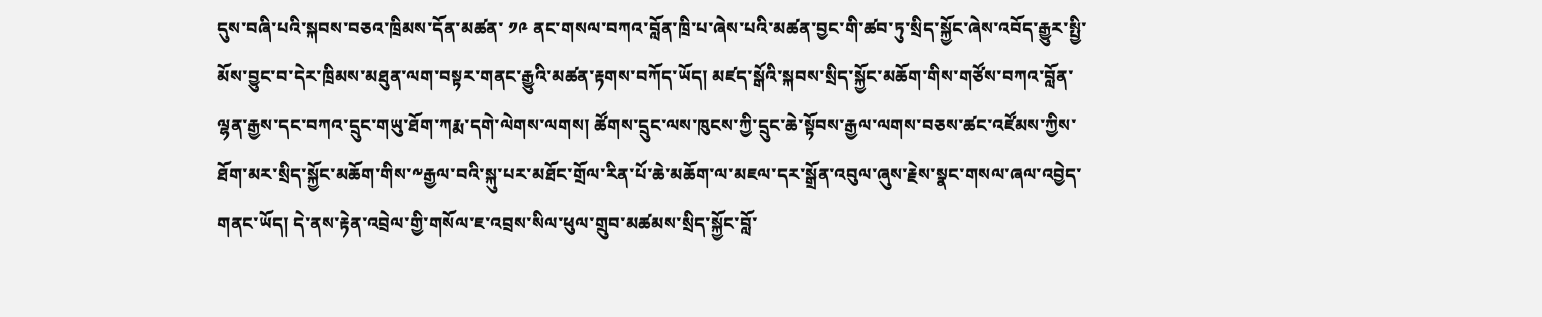དུས་བཞི་པའི་སྐབས་བཅའ་ཁྲིམས་དོན་མཚན་ ༡༩ ནང་གསལ་བཀའ་བློན་ཁྲི་པ་ཞེས་པའི་མཚན་བྱང་གི་ཚབ་ཏུ་སྲིད་སྐྱོང་ཞེས་འབོད་རྒྱུར་སྤྱི་མོས་བྱུང་བ་དེར་ཁྲིམས་མཐུན་ལག་བསྟར་གནང་རྒྱུའི་མཚན་རྟགས་བཀོད་ཡོད། མཛད་སྒོའི་སྐབས་སྲིད་སྐྱོང་མཆོག་གིས་གཙོས་བཀའ་བློན་ལྷན་རྒྱས་དང་བཀའ་དྲུང་གཡུ་ཐོག་ཀརྨ་དགེ་ལེགས་ལགས། ཚོགས་དྲུང་ལས་ཁུངས་ཀྱི་དྲུང་ཆེ་སྟོབས་རྒྱལ་ལགས་བཅས་ཚང་འཛོམས་ཀྱིས་ཐོག་མར་སྲིད་སྐྱོང་མཆོག་གིས་༸རྒྱལ་བའི་སྐུ་པར་མཐོང་གྲོལ་རིན་པོ་ཆེ་མཆོག་ལ་མཇལ་དར་སྒྲོན་འབུལ་ཞུས་རྗེས་སྣང་གསལ་ཞལ་འབྱེད་གནང་ཡོད། དེ་ནས་རྟེན་འབྲེལ་གྱི་གསོལ་ཇ་འབྲས་སིལ་ཕུལ་གྲུབ་མཚམས་སྲིད་སྐྱོང་བློ་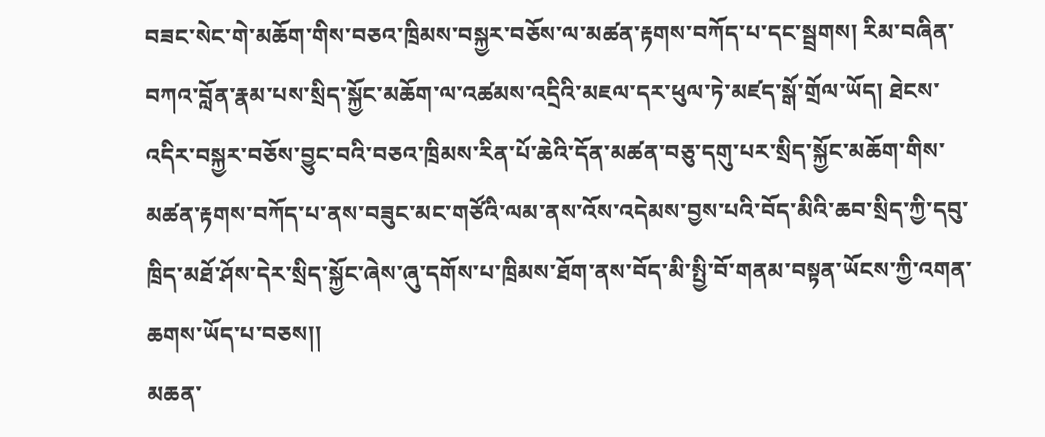བཟང་སེང་གེ་མཆོག་གིས་བཅའ་ཁྲིམས་བསྐྱར་བཅོས་ལ་མཚན་རྟགས་བཀོད་པ་དང་སྦྲགས། རིམ་བཞིན་བཀའ་བློན་རྣམ་པས་སྲིད་སྐྱོང་མཆོག་ལ་འཚམས་འདྲིའི་མཇལ་དར་ཕུལ་ཏེ་མཛད་སྒོ་གྲོལ་ཡོད། ཐེངས་འདིར་བསྐྱར་བཅོས་བྱུང་བའི་བཅའ་ཁྲིམས་རིན་པོ་ཆེའི་དོན་མཚན་བཅུ་དགུ་པར་སྲིད་སྐྱོང་མཆོག་གིས་མཚན་རྟགས་བཀོད་པ་ནས་བཟུང་མང་གཙོའི་ལམ་ནས་འོས་འདེམས་བྱས་པའི་བོད་མིའི་ཆབ་སྲིད་ཀྱི་དབུ་ཁྲིད་མཐོ་ཤོས་དེར་སྲིད་སྐྱོང་ཞེས་ཞུ་དགོས་པ་ཁྲིམས་ཐོག་ནས་བོད་མི་སྤྱི་བོ་གནམ་བསྟན་ཡོངས་ཀྱི་འགན་ཆགས་ཡོད་པ་བཅས།།
མཆན་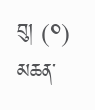བུ། (༠)
མཆན་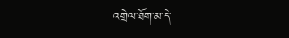འགྲེལ་ཐོག་མ་དེ་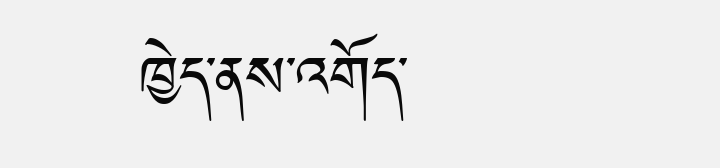ཁྱེད་ནས་འགོད་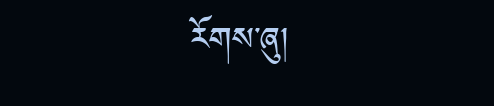རོགས་ཞུ།